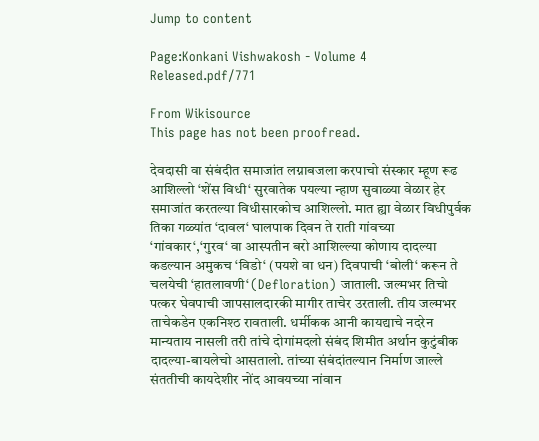Jump to content

Page:Konkani Vishwakosh - Volume 4 Released.pdf/771

From Wikisource
This page has not been proofread.

देवदासी वा संबंदीत समाजांत लग्नाबजला करपाचो संस्कार म्हूण रूढ आशिल्लो ‘शेंस विधी‘ सुरवातेक पयल्या न्हाण सुवाळ्या वेळार हेर समाजांत करतल्या विधीसारकोच आशिल्लो. मात ह्या वेळार विधीपुर्वक तिका गळ्यांत ‘दावल‘ घालपाक दिवन ते राती गांवच्या ‘गांवकार‘,‘गुरव‘ वा आस्पतीन बरो आशिल्ल्या कोणाय दादल्या कडल्यान अमुकच ‘विडो‘ (पयशे वा धन) दिवपाची ‘बोली‘ करून ते चलयेची ‘हातलावणी‘ (Defloration) जाताली. जल्मभर तिचो पत्कर घेवपाची जापसालदारकी मागीर ताचेर उरताली. तीय जल्मभर ताचेकडेन एकनिश्ठ रावताली. धर्मीकक आनी कायद्याचे नदरेन मान्यताय नासली तरी तांचे दोगांमदलो संबंद शिमीत अर्थान कुटुंबीक दादल्या-बायलेचो आसतालो. तांच्या संबंदांतल्यान निर्माण जाल्ले संततीची कायदेशीर नोंद आवयच्या नांवान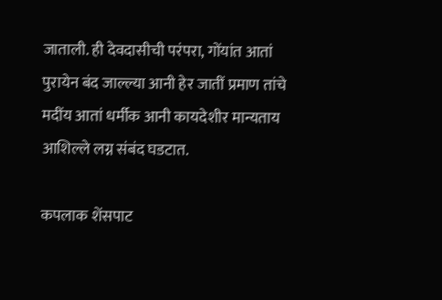जाताली. ही देवदासीची परंपरा, गोंयांत आतां पुरायेन बंद जाल्ल्या आनी हेर जातीं प्रमाण तांचे मदींय आतां धर्मीक आनी कायदेशीर मान्यताय आशिल्ले लग्न संबंद घडटात.

कपलाक शेंसपाट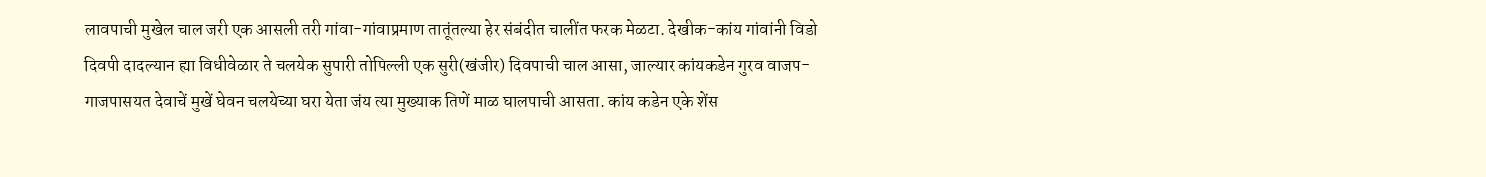लावपाची मुखेल चाल जरी एक आसली तरी गांवा-गांवाप्रमाण तातूंतल्या हेर संबंदीत चालींत फरक मेळटा. देखीक-कांय गांवांनी विडो दिवपी दादल्यान ह्या विधीवेळार ते चलयेक सुपारी तोपिल्ली एक सुरी(खंजीर) दिवपाची चाल आसा, जाल्यार कांयकडेन गुरव वाजप-गाजपासयत देवाचें मुखें घेवन चलयेच्या घरा येता जंय त्या मुख्याक तिणें माळ घालपाची आसता. कांय कडेन एके शेंस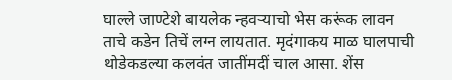घाल्ले जाण्टेशे बायलेक न्हवऱ्याचो भेस करूंक लावन ताचे कडेन तिचें लग्न लायतात. मृदंगाकय माळ घालपाची थोडेकडल्या कलवंत जातींमदीं चाल आसा. शेंस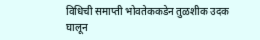विधिची समाप्ती भोवतेककडेन तुळशीक उदक घालून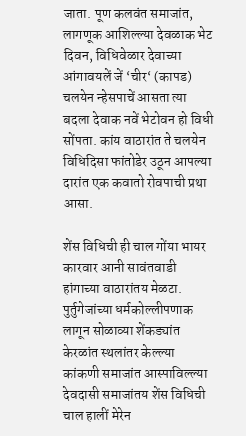जाता. पूण कलवंत समाजांत, लागणूक आशिल्ल्या देवळाक भेट दिवन, विधिवेळार देवाच्या आंगावयलें जें ‘चीर‘ (कापड) चलयेन न्हेसपाचें आसता त्या बदला देवाक नवें भेटोवन हो विधी सोंपता. कांय वाठारांत ते चलयेन विधिदिसा फांतोडेर उठून आपल्या दारांत एक कवातो रोवपाची प्रथा आसा.

शेंस विधिची ही चाल गोंया भायर कारवार आनी सावंतवाडी हांगाच्या वाठारांतय मेळटा. पुर्तुगेजांच्या धर्मकोल्लीपणाक लागून सोळाव्या शेंकड्यांत केरळांत स्थलांतर केल्ल्या कांकणी समाजांत आस्पाविल्ल्या देवदासी समाजांतय शेंस विधिची चाल हालीं मेरेन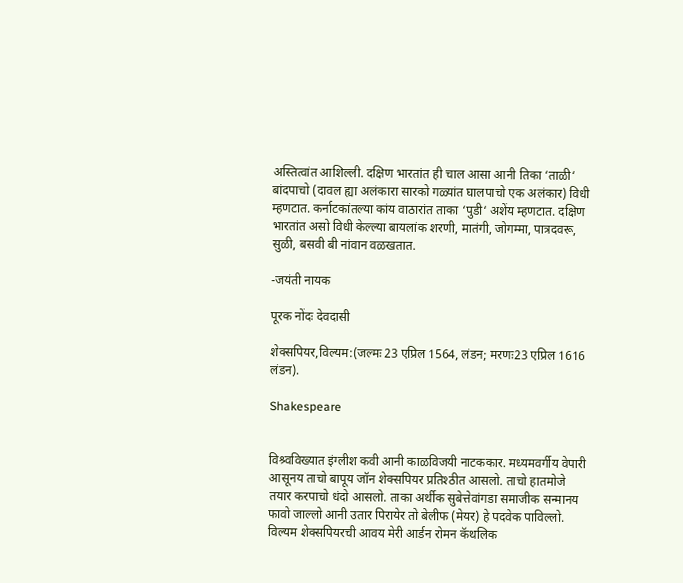अस्तित्वांत आशिल्ली. दक्षिण भारतांत ही चाल आसा आनी तिका ‘ताळी‘ बांदपाचो (दावल ह्या अलंकारा सारको गळ्यांत घालपाचो एक अलंकार) विधी म्हणटात. कर्नाटकांतल्या कांय वाठारांत ताका ‘पुडी‘ अशेंय म्हणटात. दक्षिण भारतांत असो विधी केल्ल्या बायलांक शरणी, मातंगी, जोगम्मा, पात्रदवरू, सुळी, बसवी बी नांवान वळखतात.

-जयंती नायक

पूरक नोंदः देवदासी

शेक्सपियर,विल्यम:(जल्मः 23 एप्रिल 1564, लंडन; मरणः23 एप्रिल 1616 लंडन).

Shakespeare


विश्र्वविख्यात इंग्लीश कवी आनी काळविजयी नाटककार. मध्यमवर्गीय वेपारी आसूनय ताचो बापूय जॉन शेक्सपियर प्रतिश्ठीत आसलो. ताचो हातमोजे तयार करपाचो धंदो आसलो. ताका अर्थीक सुबेत्तेवांगडा समाजीक सन्मानय फावो जाल्लो आनी उतार पिरायेर तो बेलीफ (मेयर) हे पदवेक पाविल्लो. विल्यम शेक्सपियरची आवय मेरी आर्डन रोमन कॅथलिक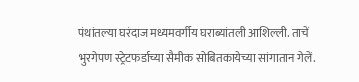पंथांतल्या घरंदाज मध्यमवर्गीय घराब्यांतली आशिल्ली. ताचें भुरगेपण स्ट्रेटफर्डाच्या सैमीक सोबितकायेच्या सांगातान गेलें.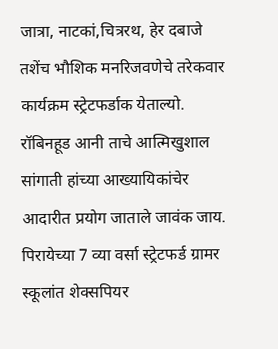जात्रा, नाटकां,चित्ररथ, हेर दबाजे तशेंच भौशिक मनरिजवणेचे तरेकवार कार्यक्रम स्ट्रेटफर्डाक येताल्यो. रॉबिनहूड आनी ताचे आत्मिखुशाल सांगाती हांच्या आख्यायिकांचेर आदारीत प्रयोग जाताले जावंक जाय. पिरायेच्या 7 व्या वर्सा स्ट्रेटफर्ड ग्रामर स्कूलांत शेक्सपियर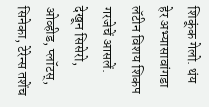शिकूंक गेलो. थंय हेर अभ्यासावांगडा लॅटीन विशय शिकप गरजेचें आसलें. देखून सिसेरो, ओव्हीड, प्लॉटस्, सिनेका, टेरेन्स तशेंच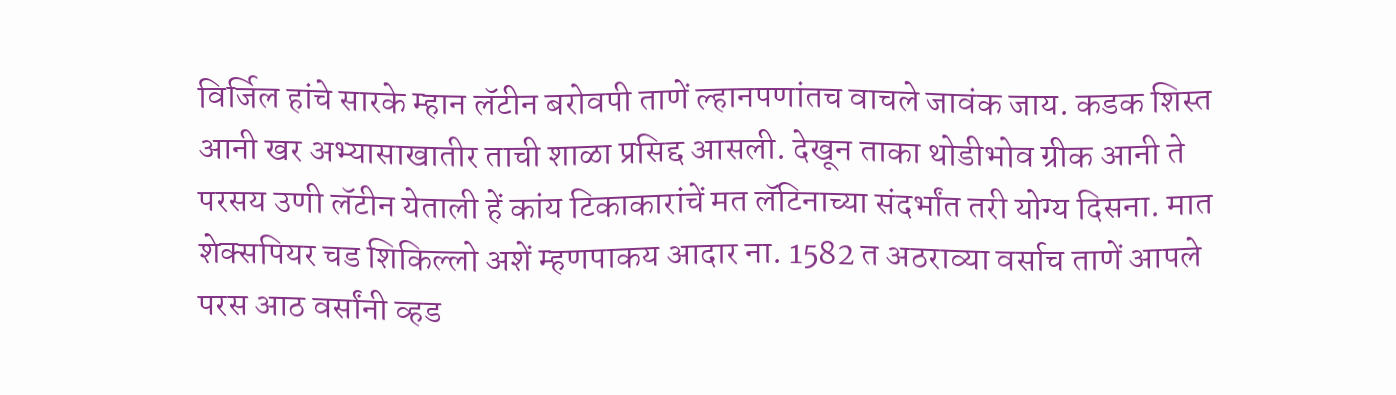विर्जिल हांचे सारके म्हान लॅटीन बरोवपी ताणें ल्हानपणांतच वाचले जावंक जाय. कडक शिस्त आनी खर अभ्यासाखातीर ताची शाळा प्रसिद्द आसली. देखून ताका थोडीभोव ग्रीक आनी ते परसय उणी लॅटीन येताली हें कांय टिकाकारांचें मत लॅटिनाच्या संदर्भांत तरी योग्य दिसना. मात शेक्सपियर चड शिकिल्लो अशें म्हणपाकय आदार ना. 1582 त अठराव्या वर्साच ताणें आपले परस आठ वर्सांनी व्हड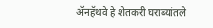ॲनहॅथवे हे शेतकरी घराब्यांतले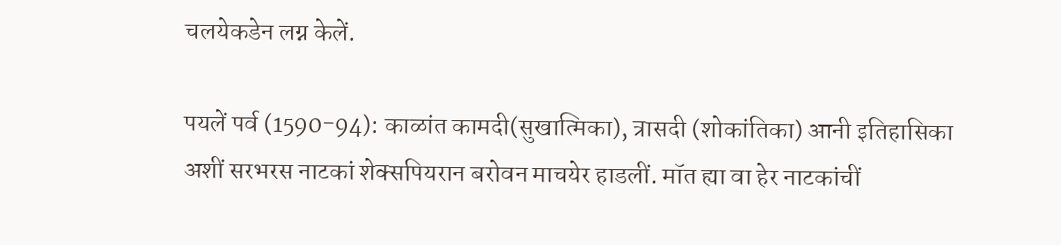चलयेकडेन लग्न केलें.

पयलें पर्व (1590-94): काळांत कामदी(सुखात्मिका), त्रासदी (शोकांतिका) आनी इतिहासिका अशीं सरभरस नाटकां शेक्सपियरान बरोवन माचयेर हाडलीं. मॉत ह्या वा हेर नाटकांचीं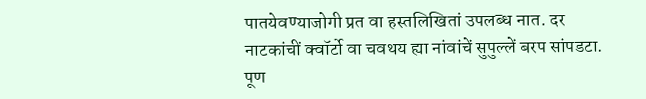पातयेवण्याजोगी प्रत वा हस्तलिखितां उपलब्ध नात. दर नाटकांचीं क्वॉर्टो वा चवथय ह्या नांवांचें सुपुल्लें बरप सांपडटा. पूण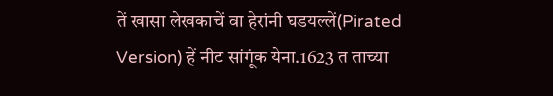तें खासा लेखकाचें वा हेरांनी घडयल्लें(Pirated Version) हें नीट सांगूंक येना.1623 त ताच्या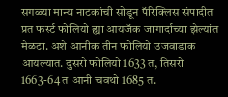सगळ्या मान्य नाटकांची सोडून पॅरिक्लिस संपादीत प्रत फर्स्ट फोलियो ह्या आयजॅक जागार्दाच्या झेल्यांत मेळटा. अशे आनीक तीन फोलियो उजवाडाक आयल्यात. दुसरो फोलियो 1633 त, तिसरो 1663-64 त आनी चवथो 1685 त.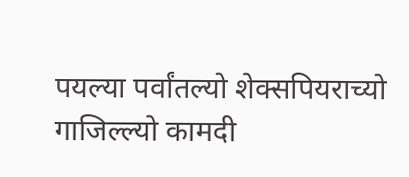पयल्या पर्वांतल्यो शेक्सपियराच्यो गाजिल्ल्यो कामदी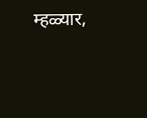म्हळ्यार,